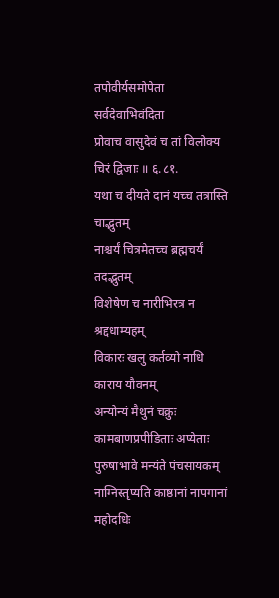तपोवीर्यसमोपेता सर्वदेवाभिवंदिता
प्रोवाच वासुदेवं च तां विलोक्य चिरं द्विजाः ॥ ६.८१.
यथा च दीयते दानं यच्च तत्रास्ति चाद्भुतम्
नाश्चर्यं चित्रमेतच्च ब्रह्मचर्यं तदद्भुतम्
विशेषेण च नारीभिरत्र न श्रद्दधाम्यहम्
विकारः खलु कर्तव्यो नाधि काराय यौवनम्
अन्योन्यं मैथुनं चक्रुः कामबाणप्रपीडिताः अप्येताः पुरुषाभावे मन्यंते पंचसायकम्
नाग्निस्तृप्यति काष्ठानां नापगानां महोदधिः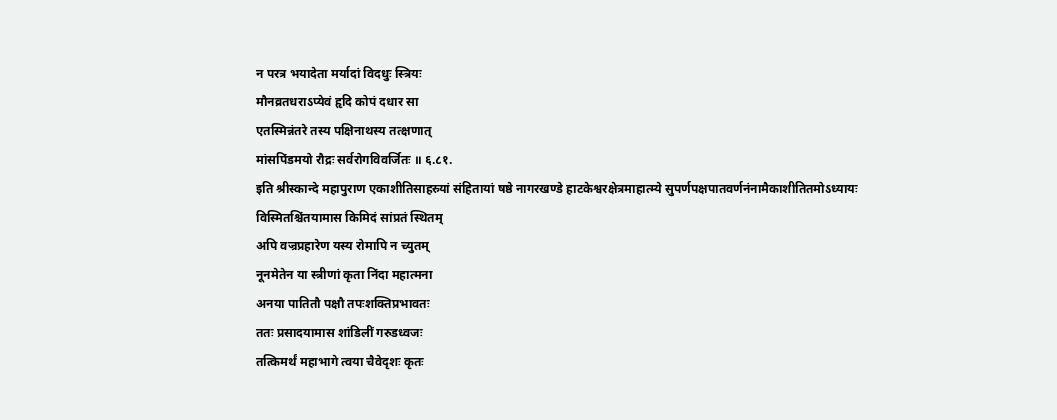न परत्र भयादेता मर्यादां विदधुः स्त्रियः
मौनव्रतधराऽप्येवं हृदि कोपं दधार सा
एतस्मिन्नंतरे तस्य पक्षिनाथस्य तत्क्षणात्
मांसपिंडमयो रौद्रः सर्वरोगविवर्जितः ॥ ६.८१.
इति श्रीस्कान्दे महापुराण एकाशीतिसाहस्र्यां संहितायां षष्ठे नागरखण्डे हाटकेश्वरक्षेत्रमाहात्म्ये सुपर्णपक्षपातवर्णनंनामैकाशीतितमोऽध्यायः
विस्मितश्चिंतयामास किमिदं सांप्रतं स्थितम्
अपि वज्रप्रहारेण यस्य रोमापि न च्युतम्
नूनमेतेन या स्त्रीणां कृता निंदा महात्मना
अनया पातितौ पक्षौ तपःशक्तिप्रभावतः
ततः प्रसादयामास शांडिलीं गरुडध्वजः
तत्किमर्थं महाभागे त्वया चैवेदृशः कृतः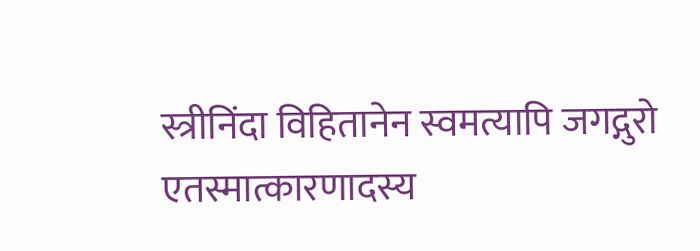स्त्रीनिंदा विहितानेन स्वमत्यापि जगद्गुरो
एतस्मात्कारणादस्य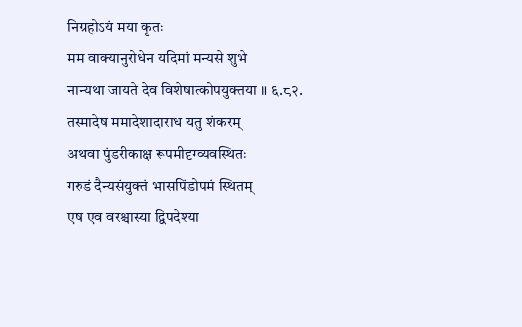निग्रहोऽयं मया कृतः
मम वाक्यानुरोधेन यदिमां मन्यसे शुभे
नान्यथा जायते देव विशेषात्कोपयुक्तया ॥ ६.८२.
तस्मादेष ममादेशादाराध यतु शंकरम्
अथवा पुंडरीकाक्ष रूपमीदृग्व्यवस्थितः
गरुडं दैन्यसंयुक्तं भासपिंडोपमं स्थितम्
एष एव वरश्चास्या द्विपदेश्या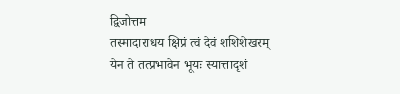द्विजोत्तम
तस्मादाराधय क्षिप्रं त्वं देवं शशिशेखरम्
येन ते तत्प्रभावेन भूयः स्यात्तादृशं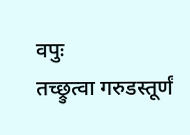वपुः
तच्छ्रुत्वा गरुडस्तूर्णं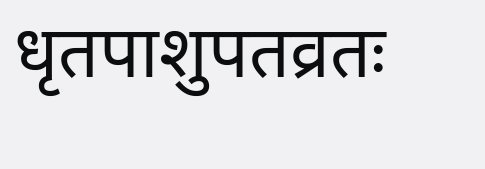धृतपाशुपतव्रतः